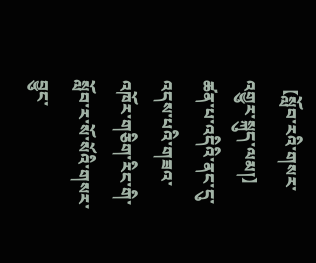【སློབ་རའི་གསར་འགྱུར་སྐུད་ལམ།】ཚན་པ་འདིའི་ནང་དུ་འདས་པའི་གཟའ་འཁོར་གཅིག་རིང་གི་སློབ་ར་སོ་སོའི་གསར་བྱུང་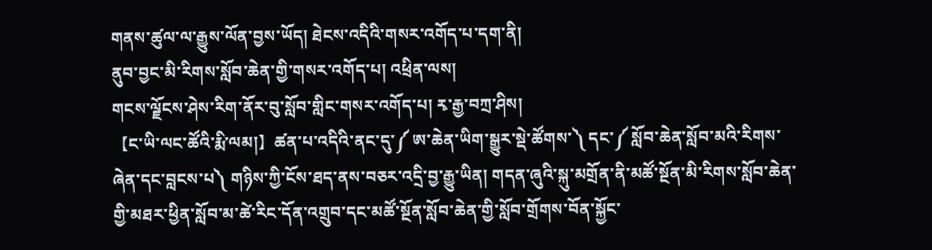གནས་ཚུལ་ལ་རྒྱུས་ལོན་བྱས་ཡོད། ཐེངས་འདིའི་གསར་འགོད་པ་དག་ནི།
ནུབ་བྱང་མི་རིགས་སློབ་ཆེན་གྱི་གསར་འགོད་པ། འཕྲིན་ལས།
གངས་ལྗོངས་ཤེས་རིག་ནོར་བུ་སློབ་གླིང་གསར་འགོད་པ། རྭ་རྒྱ་བཀྲ་ཤིས།
【ང་ཡི་ལང་ཚོའི་རྨི་ལམ།】ཚན་པ་འདིའི་ནང་དུ་༼ ཨ་ཆེན་ཡིག་སྒྱུར་སྡེ་ཚོགས་༽ དང་༼ སློབ་ཆེན་སློབ་མའི་རིགས་ཞེན་དང་བླངས་པ༽ གཉིས་ཀྱི་ངོས་ཐད་ནས་བཅར་འདྲི་བྱ་རྒྱུ་ཡིན། གདན་ཞུའི་སྐུ་མགྲོན་ནི་མཚོ་སྔོན་མི་རིགས་སློབ་ཆེན་གྱི་མཐར་ཕྱིན་སློབ་མ་ཚེ་རིང་དོན་འགྲུབ་དང་མཚོ་སྔོན་སློབ་ཆེན་གྱི་སློབ་གྲོགས་བོན་སྐྱོང་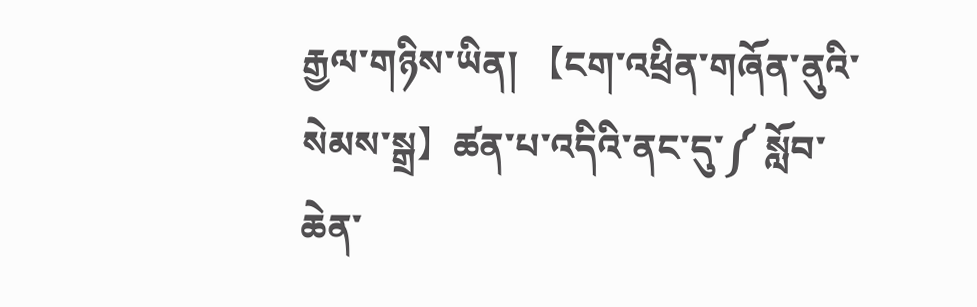རྒྱལ་གཉིས་ཡིན། 【ངག་འཕྲིན་གཞོན་ནུའི་སེམས་སྒྲ】ཚན་པ་འདིའི་ནང་དུ་༼ སློབ་ཆེན་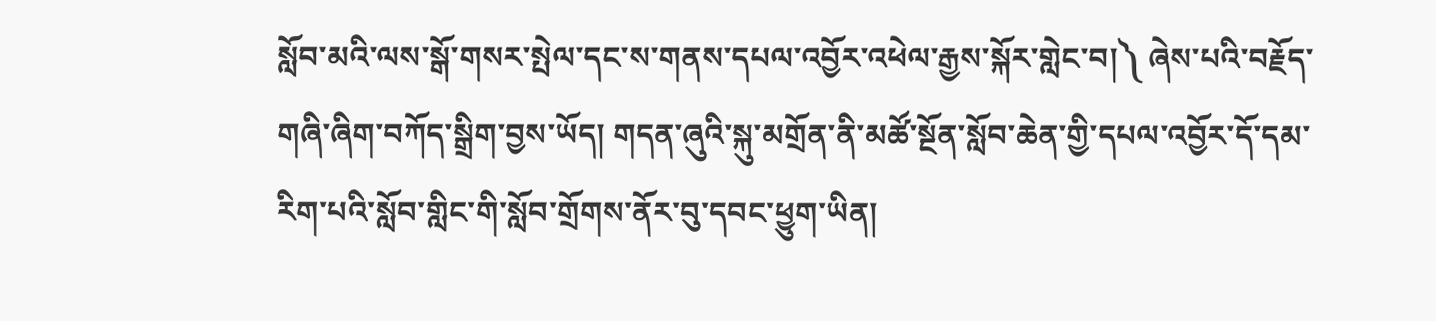སློབ་མའི་ལས་སྒོ་གསར་སྤེལ་དང་ས་གནས་དཔལ་འབྱོར་འཕེལ་རྒྱས་སྐོར་གླེང་བ།༽ ཞེས་པའི་བརྗོད་གཞི་ཞིག་བཀོད་སྒྲིག་བྱས་ཡོད། གདན་ཞུའི་སྐུ་མགྲོན་ནི་མཚོ་སྔོན་སློབ་ཆེན་གྱི་དཔལ་འབྱོར་དོ་དམ་རིག་པའི་སློབ་གླིང་གི་སློབ་གྲོགས་ནོར་བུ་དབང་ཕྱུག་ཡིན།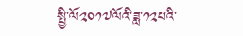སྤྱི་ལོ༢༠༡༧ལོའི་ཟླ་༡༢པའི་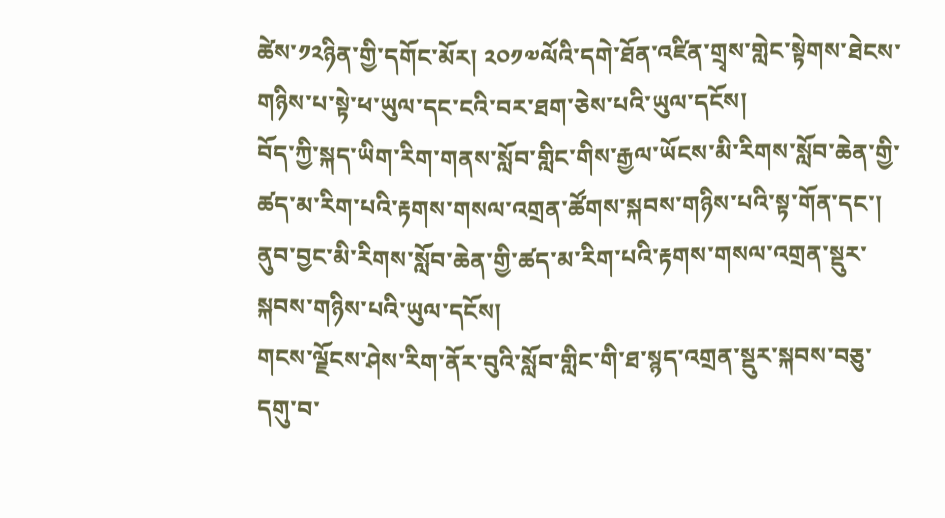ཚེས་༡༢ཉིན་གྱི་དགོང་མོར། ༢༠༡༧ལོའི་དགེ་ཐོན་འཛིན་གྲྭས་གླེང་སྟེགས་ཐེངས་གཉིས་པ་སྟེ་ཕ་ཡུལ་དང་ངའི་བར་ཐག་ཅེས་པའི་ཡུལ་དངོས།
བོད་ཀྱི་སྐད་ཡིག་རིག་གནས་སློབ་གླིང་གིས་རྒྱལ་ཡོངས་མི་རིགས་སློབ་ཆེན་གྱི་ཚད་མ་རིག་པའི་རྟགས་གསལ་འགྲན་ཚོགས་སྐབས་གཉིས་པའི་སྟ་གོན་དང་། ནུབ་བྱང་མི་རིགས་སློབ་ཆེན་གྱི་ཚད་མ་རིག་པའི་རྟགས་གསལ་འགྲན་སྡུར་སྐབས་གཉིས་པའི་ཡུལ་དངོས།
གངས་ལྗོངས་ཤེས་རིག་ནོར་བུའི་སློབ་གླིང་གི་ཐ་སྙད་འགྲན་སྡུར་སྐབས་བཅུ་དགུ་བ་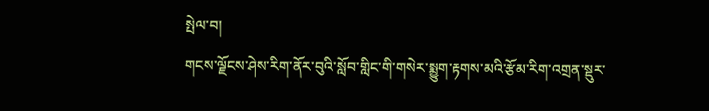སྤེལ་བ།
གངས་ལྗོངས་ཤེས་རིག་ནོར་བུའི་སློབ་གླིང་གི་གསེར་སྨྱུག་རྟགས་མའི་རྩོམ་རིག་འགྲན་སྡུར་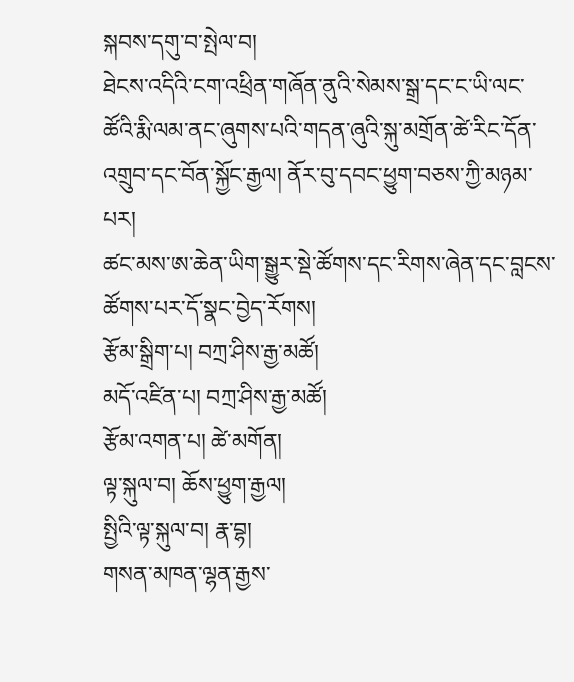སྐབས་དགུ་བ་སྤེལ་བ།
ཐེངས་འདིའི་ངག་འཕྲིན་གཞོན་ནུའི་སེམས་སྒྲ་དང་ང་ཡི་ལང་ཚོའི་རྨི་ལམ་ནང་ཞུགས་པའི་གདན་ཞུའི་སྐུ་མགྲོན་ཚེ་རིང་དོན་འགྲུབ་དང་བོན་སྐྱོང་རྒྱལ། ནོར་བུ་དབང་ཕྱུག་བཅས་ཀྱི་མཉམ་པར།
ཚང་མས་ཨ་ཆེན་ཡིག་སྒྱུར་སྡེ་ཚོགས་དང་རིགས་ཞེན་དང་བླངས་ཚོགས་པར་དོ་སྣང་བྱེད་རོགས།
རྩོམ་སྒྲིག་པ། བཀྲ་ཤིས་རྒྱ་མཚོ།
མདོ་འཛིན་པ། བཀྲ་ཤིས་རྒྱ་མཚོ།
རྩོམ་འགན་པ། ཚེ་མགོན།
ལྟ་སྐུལ་བ། ཆོས་ཕྱུག་རྒྱལ།
སྤྱིའི་ལྟ་སྐུལ་བ། རྣ་བྷ།
གསན་མཁན་ལྷན་རྒྱས་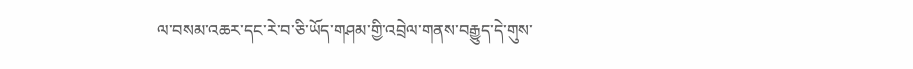ལ་བསམ་འཆར་དང་རེ་བ་ཅི་ཡོད་གཤམ་གྱི་འབྲེལ་གནས་བརྒྱུད་དེ་གུས་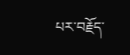པར་བརྗོད་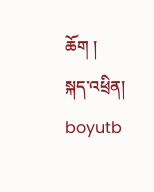ཆོག །
སྐད་འཕྲིན། boyutb